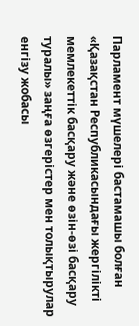Парламент мүшелері бастамашы болған «Қазақстан Республикасындағы жергілікті мемлекеттік басқару және өзін-өзі басқару туралы» заңға өзгерістер мен толықтырулар енгізу жобасы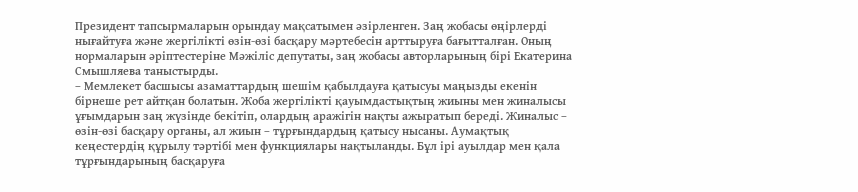Президент тапсырмаларын орындау мақсатымен әзірленген. Заң жобасы өңірлерді нығайтуға және жергілікті өзін-өзі басқару мәртебесін арттыруға бағытталған. Оның нормаларын әріптестеріне Мәжіліс депутаты, заң жобасы авторларының бірі Екатерина Смышляева таныстырды.
– Мемлекет басшысы азаматтардың шешім қабылдауға қатысуы маңызды екенін бірнеше рет айтқан болатын. Жоба жергілікті қауымдастықтың жиыны мен жиналысы ұғымдарын заң жүзінде бекітіп, олардың аражігін нақты ажыратып береді. Жиналыс – өзін-өзі басқару органы, ал жиын – тұрғындардың қатысу нысаны. Аумақтық кеңестердің құрылу тәртібі мен функциялары нақтыланды. Бұл ірі ауылдар мен қала тұрғындарының басқаруға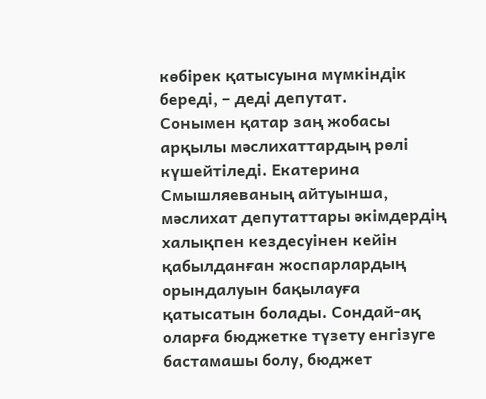көбірек қатысуына мүмкіндік береді, – деді депутат.
Сонымен қатар заң жобасы арқылы мәслихаттардың рөлі күшейтіледі. Екатерина Смышляеваның айтуынша, мәслихат депутаттары әкімдердің халықпен кездесуінен кейін қабылданған жоспарлардың орындалуын бақылауға қатысатын болады. Сондай-ақ оларға бюджетке түзету енгізуге бастамашы болу, бюджет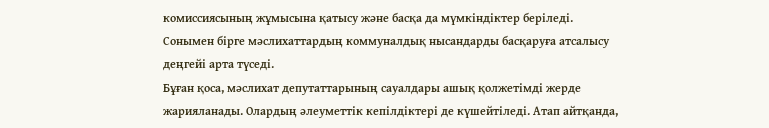комиссиясының жұмысына қатысу және басқа да мүмкіндіктер беріледі. Сонымен бірге мәслихаттардың коммуналдық нысандарды басқаруға атсалысу деңгейі арта түседі.
Бұған қоса, мәслихат депутаттарының сауалдары ашық қолжетімді жерде жарияланады. Олардың әлеуметтік кепілдіктері де күшейтіледі. Атап айтқанда,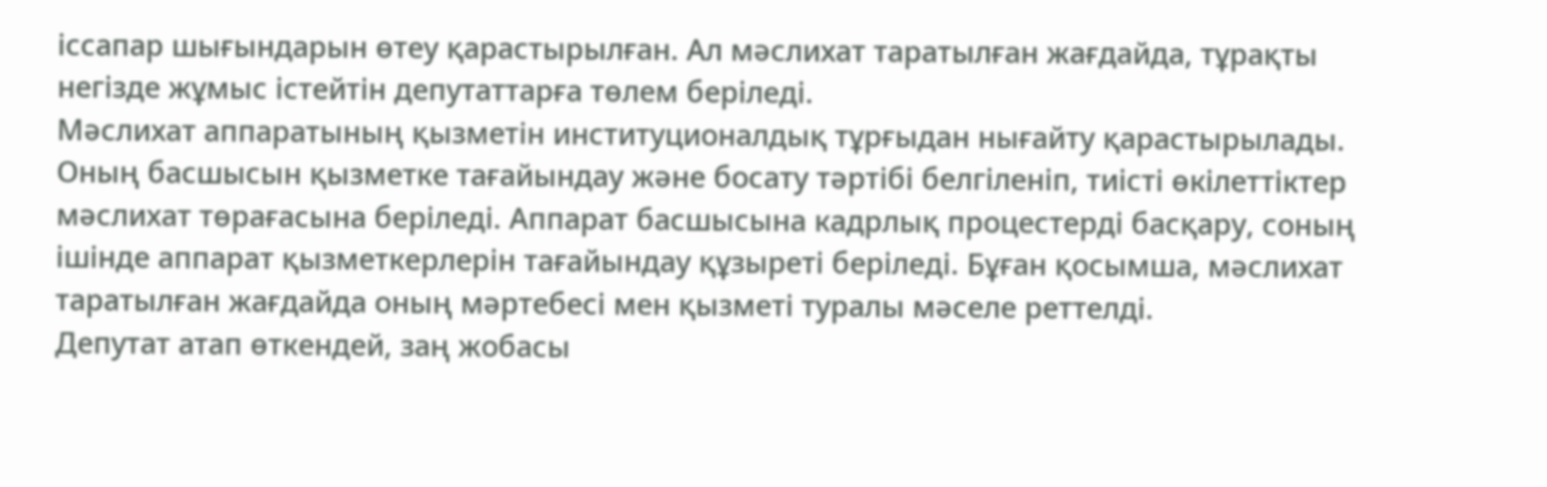іссапар шығындарын өтеу қарастырылған. Ал мәслихат таратылған жағдайда, тұрақты негізде жұмыс істейтін депутаттарға төлем беріледі.
Мәслихат аппаратының қызметін институционалдық тұрғыдан нығайту қарастырылады. Оның басшысын қызметке тағайындау және босату тәртібі белгіленіп, тиісті өкілеттіктер мәслихат төрағасына беріледі. Аппарат басшысына кадрлық процестерді басқару, соның ішінде аппарат қызметкерлерін тағайындау құзыреті беріледі. Бұған қосымша, мәслихат таратылған жағдайда оның мәртебесі мен қызметі туралы мәселе реттелді.
Депутат атап өткендей, заң жобасы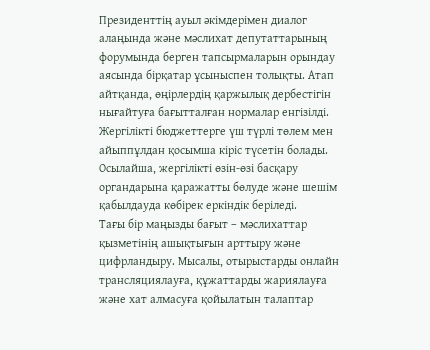Президенттің ауыл әкімдерімен диалог алаңында және мәслихат депутаттарының форумында берген тапсырмаларын орындау аясында бірқатар ұсыныспен толықты. Атап айтқанда, өңірлердің қаржылық дербестігін нығайтуға бағытталған нормалар енгізілді. Жергілікті бюджеттерге үш түрлі төлем мен айыппұлдан қосымша кіріс түсетін болады. Осылайша, жергілікті өзін-өзі басқару органдарына қаражатты бөлуде және шешім қабылдауда көбірек еркіндік беріледі.
Тағы бір маңызды бағыт – мәслихаттар қызметінің ашықтығын арттыру және цифрландыру. Мысалы, отырыстарды онлайн трансляциялауға, құжаттарды жариялауға және хат алмасуға қойылатын талаптар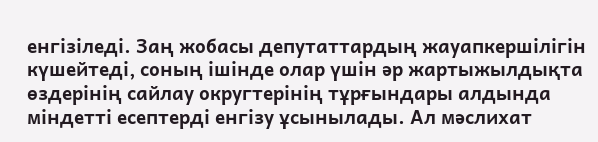енгізіледі. Заң жобасы депутаттардың жауапкершілігін күшейтеді, соның ішінде олар үшін әр жартыжылдықта өздерінің сайлау округтерінің тұрғындары алдында міндетті есептерді енгізу ұсынылады. Ал мәслихат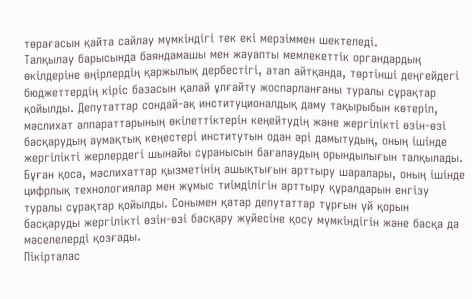төрағасын қайта сайлау мүмкіндігі тек екі мерзіммен шектеледі.
Талқылау барысында баяндамашы мен жауапты мемлекеттік органдардың өкілдеріне өңірлердің қаржылық дербестігі, атап айтқанда, төртінші деңгейдегі бюджеттердің кіріс базасын қалай ұлғайту жоспарланғаны туралы сұрақтар қойылды. Депутаттар сондай-ақ институционалдық даму тақырыбын көтеріп, мәслихат аппараттарының өкілеттіктерін кеңейтудің және жергілікті өзін-өзі басқарудың аумақтық кеңестері институтын одан әрі дамытудың, оның ішінде жергілікті жерлердегі шынайы сұранысын бағалаудың орындылығын талқылады. Бұған қоса, мәслихаттар қызметінің ашықтығын арттыру шаралары, оның ішінде цифрлық технологиялар мен жұмыс тиімділігін арттыру құралдарын енгізу туралы сұрақтар қойылды. Сонымен қатар депутаттар тұрғын үй қорын басқаруды жергілікті өзін-өзі басқару жүйесіне қосу мүмкіндігін және басқа да мәселелерді қозғады.
Пікірталас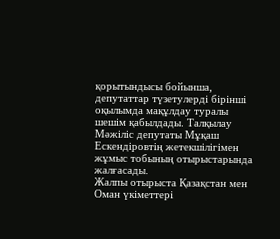қорытындысы бойынша, депутаттар түзетулерді бірінші оқылымда мақұлдау туралы шешім қабылдады. Талқылау Мәжіліс депутаты Мұқаш Ескендіровтің жетекшілігімен жұмыс тобының отырыстарында жалғасады.
Жалпы отырыста Қазақстан мен Оман үкіметтері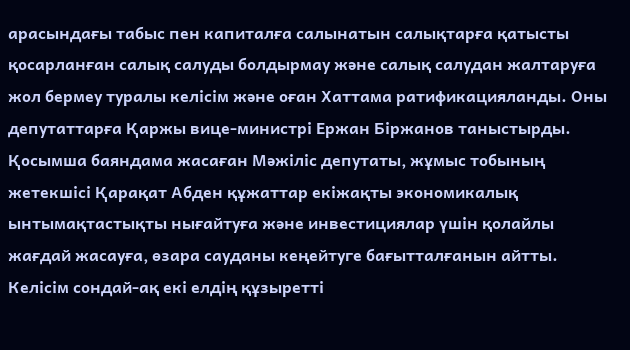арасындағы табыс пен капиталға салынатын салықтарға қатысты қосарланған салық салуды болдырмау және салық салудан жалтаруға жол бермеу туралы келісім және оған Хаттама ратификацияланды. Оны депутаттарға Қаржы вице-министрі Ержан Біржанов таныстырды.
Қосымша баяндама жасаған Мәжіліс депутаты, жұмыс тобының жетекшісі Қарақат Абден құжаттар екіжақты экономикалық ынтымақтастықты нығайтуға және инвестициялар үшін қолайлы жағдай жасауға, өзара сауданы кеңейтуге бағытталғанын айтты.
Келісім сондай-ақ екі елдің құзыретті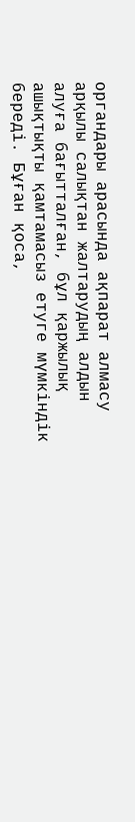органдары арасында ақпарат алмасу арқылы салықтан жалтарудың алдын алуға бағытталған, бұл қаржылық ашықтықты қамтамасыз етуге мүмкіндік береді. Бұған қоса,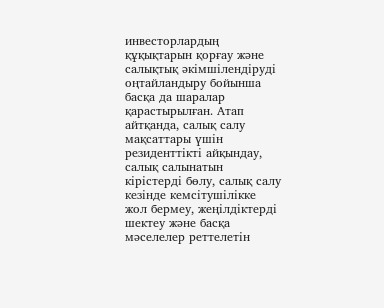инвесторлардың құқықтарын қорғау және салықтық әкімшілендіруді оңтайландыру бойынша басқа да шаралар қарастырылған. Атап айтқанда, салық салу мақсаттары үшін резиденттікті айқындау, салық салынатын кірістерді бөлу, салық салу кезінде кемсітушілікке жол бермеу, жеңілдіктерді шектеу және басқа мәселелер реттелетін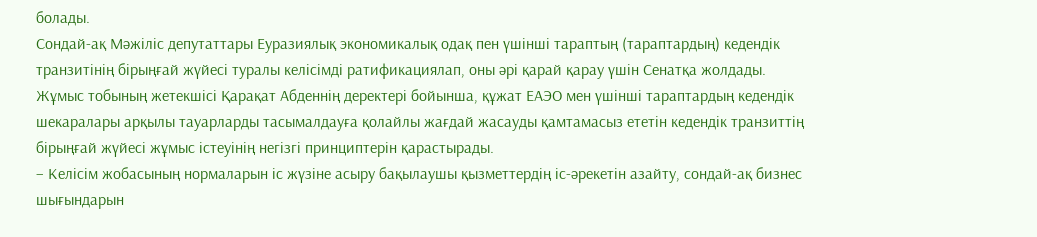болады.
Сондай-ақ Мәжіліс депутаттары Еуразиялық экономикалық одақ пен үшінші тараптың (тараптардың) кедендік транзитінің бірыңғай жүйесі туралы келісімді ратификациялап, оны әрі қарай қарау үшін Сенатқа жолдады.
Жұмыс тобының жетекшісі Қарақат Абденнің деректері бойынша, құжат ЕАЭО мен үшінші тараптардың кедендік шекаралары арқылы тауарларды тасымалдауға қолайлы жағдай жасауды қамтамасыз ететін кедендік транзиттің бірыңғай жүйесі жұмыс істеуінің негізгі принциптерін қарастырады.
– Келісім жобасының нормаларын іс жүзіне асыру бақылаушы қызметтердің іс-әрекетін азайту, сондай-ақ бизнес шығындарын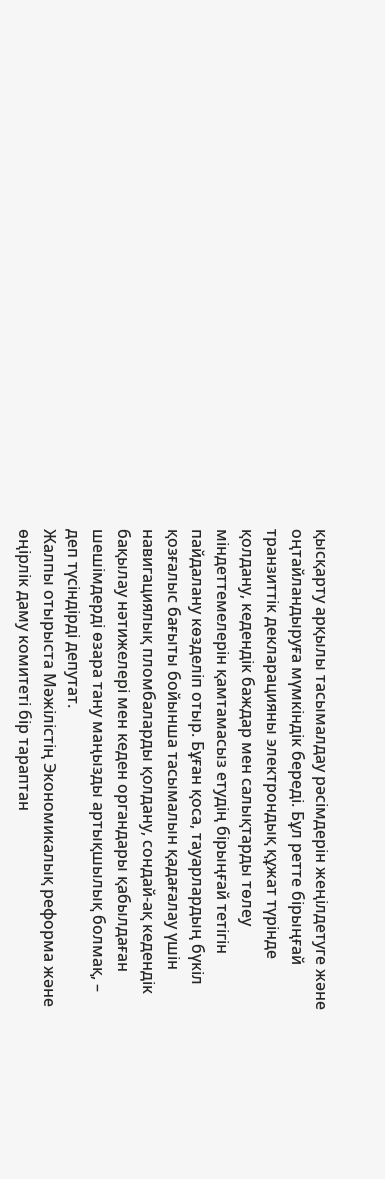қысқарту арқылы тасымалдау рәсімдерін жеңілдетуге және оңтайландыруға мүмкіндік береді. Бұл ретте бірыңғай транзиттік декларацияны электрондық құжат түрінде қолдану, кедендік баждар мен салықтарды төлеу міндеттемелерін қамтамасыз етудің бірыңғай тетігін пайдалану көзделіп отыр. Бұған қоса, тауарлардың бүкіл қозғалыс бағыты бойынша тасымалын қадағалау үшін навигациялық пломбаларды қолдану, сондай-ақ кедендік бақылау нәтижелері мен кеден органдары қабылдаған шешімдерді өзара тану маңызды артықшылық болмақ, – деп түсіндірді депутат.
Жалпы отырыста Мәжілістің Экономикалық реформа және өңірлік даму комитеті бір тараптан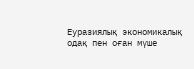Еуразиялық экономикалық одақ пен оған мүше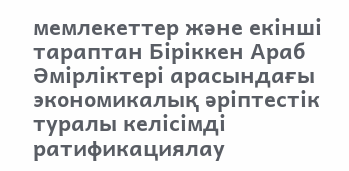мемлекеттер және екінші тараптан Біріккен Араб Әмірліктері арасындағы экономикалық әріптестік туралы келісімді ратификациялау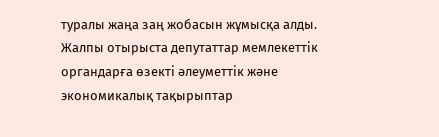туралы жаңа заң жобасын жұмысқа алды.
Жалпы отырыста депутаттар мемлекеттік органдарға өзекті әлеуметтік және экономикалық тақырыптар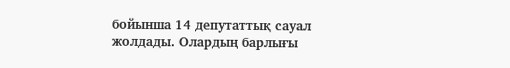бойынша 14 депутаттық сауал жолдады. Олардың барлығы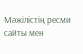Мәжілістің ресми сайты мен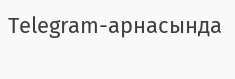Telegram-арнасында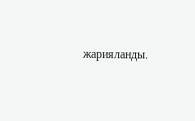жарияланды.